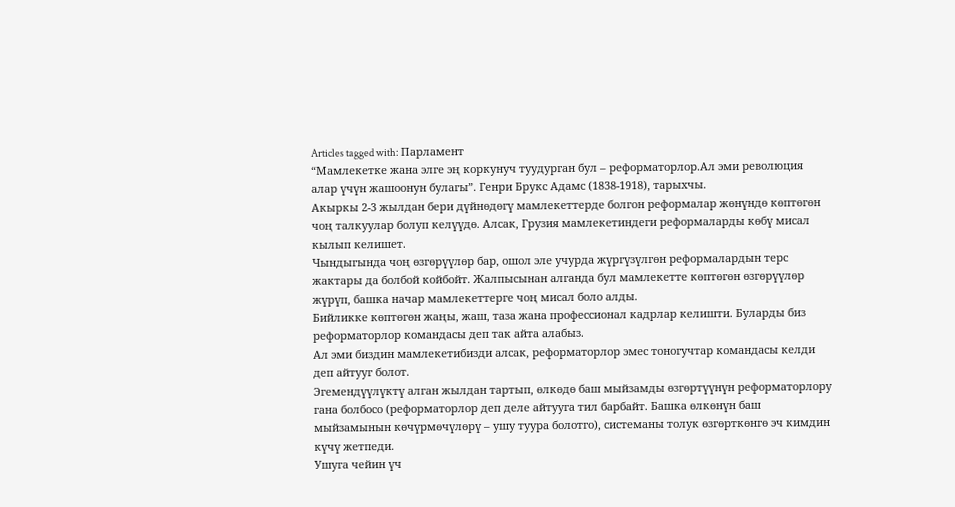Articles tagged with: Парламент
“Мамлекетке жана элге эң коркунуч туудурган бул – реформаторлор.Ал эми революция алар үчүн жашоонун булагы”. Генри Брукс Адамс (1838-1918), тарыхчы.
Акыркы 2-3 жылдан бери дүйнөдөгү мамлекеттерде болгон реформалар жөнүндө көптөгөн чоң талкуулар болуп келүүдө. Алсак, Грузия мамлекетиндеги реформаларды көбү мисал кылып келишет.
Чындыгында чоң өзгөрүүлөр бар, ошол эле учурда жүргүзүлгөн реформалардын терс жактары да болбой койбойт. Жалпысынан алганда бул мамлекетте көптөгөн өзгөрүүлөр жүрүп, башка начар мамлекеттерге чоң мисал боло алды.
Бийликке көптөгөн жаңы, жаш, таза жана профессионал кадрлар келишти. Буларды биз реформаторлор командасы деп так айта алабыз.
Ал эми биздин мамлекетибизди алсак, реформаторлор эмес тоногучтар командасы келди деп айтууг болот.
Эгемендүүлүктү алган жылдан тартып, өлкөдө баш мыйзамды өзгөртүүнүн реформаторлору гана болбосо (реформаторлор деп деле айтууга тил барбайт. Башка өлкөнүн баш мыйзамынын көчүрмөчүлөрү – ушу туура болотго), системаны толук өзгөрткөнгө эч кимдин күчү жетпеди.
Ушуга чейин үч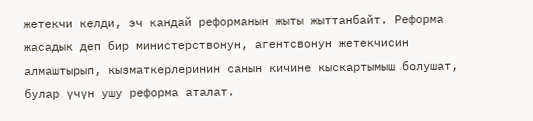жетекчи келди, эч кандай реформанын жыты жыттанбайт. Реформа жасадык деп бир министерствонун, агентсвонун жетекчисин алмаштырып, кызматкерлеринин санын кичине кыскартымыш болушат, булар үчүн ушу реформа аталат.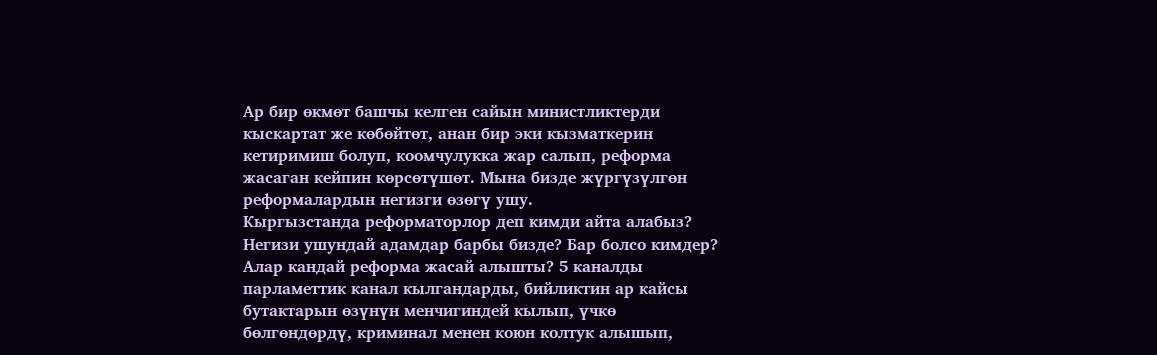Ар бир өкмөт башчы келген сайын министликтерди кыскартат же көбөйтөт, анан бир эки кызматкерин кетиримиш болуп, коомчулукка жар салып, реформа жасаган кейпин көрсөтүшөт. Мына бизде жүргүзүлгөн реформалардын негизги өзөгү ушу.
Кыргызстанда реформаторлор деп кимди айта алабыз? Негизи ушундай адамдар барбы бизде? Бар болсо кимдер? Алар кандай реформа жасай алышты? 5 каналды парламеттик канал кылгандарды, бийликтин ар кайсы бутактарын өзүнүн менчигиндей кылып, үчкө бөлгөндөрдү, криминал менен коюн колтук алышып,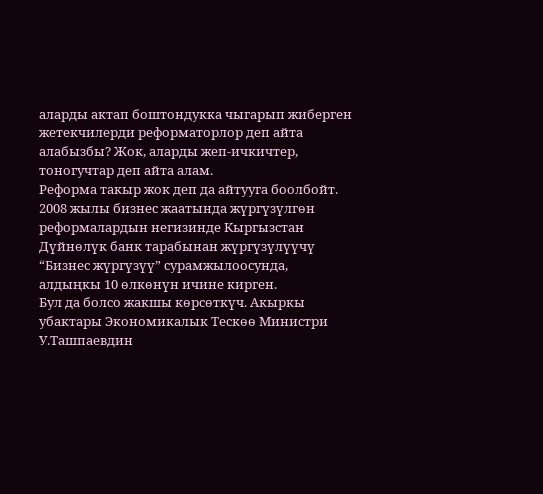аларды актап боштондукка чыгарып жиберген жетекчилерди реформаторлор деп айта алабызбы? Жок, аларды жеп-ичкичтер, тоногучтар деп айта алам.
Реформа такыр жок деп да айтууга боолбойт. 2008 жылы бизнес жаатында жүргүзүлгөн реформалардын негизинде Кыргызстан Дүйнөлүк банк тарабынан жүргүзүлүүчү “Бизнес жүргүзүү” сурамжылоосунда, алдыңкы 10 өлкөнүн ичине кирген.
Бул да болсо жакшы көрсөткүч. Акыркы убактары Экономикалык Тескөө Министри У.Ташпаевдин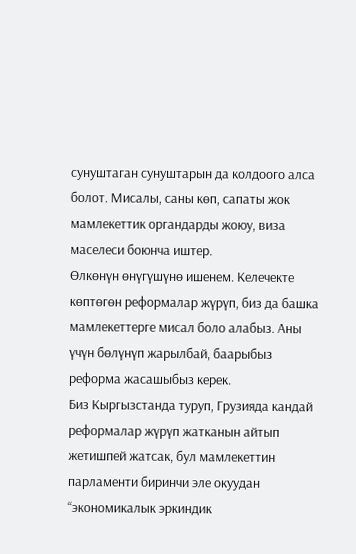сунуштаган сунуштарын да колдоого алса болот. Мисалы, саны көп, сапаты жок мамлекеттик органдарды жоюу, виза маселеси боюнча иштер.
Өлкөнүн өнүгүшүнө ишенем. Келечекте көптөгөн реформалар жүрүп, биз да башка мамлекеттерге мисал боло алабыз. Аны үчүн бөлүнүп жарылбай, баарыбыз реформа жасашыбыз керек.
Биз Кыргызстанда туруп, Грузияда кандай реформалар жүрүп жатканын айтып жетишпей жатсак, бул мамлекеттин парламенти биринчи эле окуудан “экономикалык эркиндик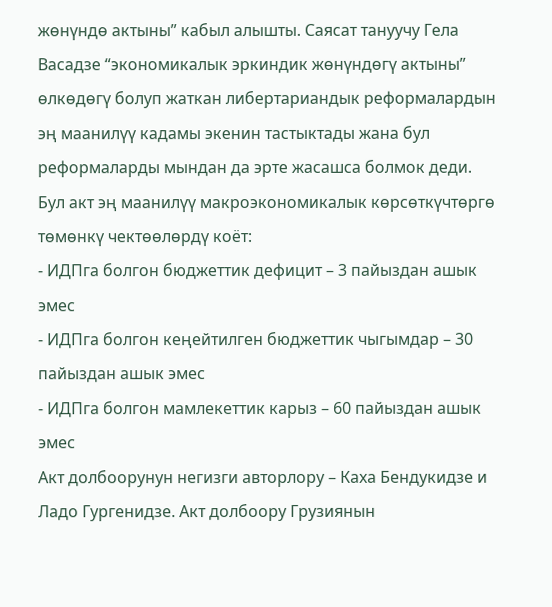жөнүндө актыны” кабыл алышты. Саясат тануучу Гела Васадзе “экономикалык эркиндик жөнүндөгү актыны” өлкөдөгү болуп жаткан либертариандык реформалардын эң маанилүү кадамы экенин тастыктады жана бул реформаларды мындан да эрте жасашса болмок деди.
Бул акт эң маанилүү макроэкономикалык көрсөткүчтөргө төмөнкү чектөөлөрдү коёт:
- ИДПга болгон бюджеттик дефицит – 3 пайыздан ашык эмес
- ИДПга болгон кеңейтилген бюджеттик чыгымдар – 30 пайыздан ашык эмес
- ИДПга болгон мамлекеттик карыз – 60 пайыздан ашык эмес
Акт долбоорунун негизги авторлору – Каха Бендукидзе и Ладо Гургенидзе. Акт долбоору Грузиянын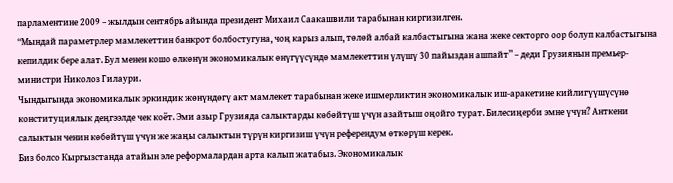парламентине 2009 – жылдын сентябрь айында президент Михаил Саакашвили тарабынан киргизилген.
“Мындай параметрлер мамлекеттин банкрот болбостугуна, чоң карыз алып, төлөй албай калбастыгына жана жеке секторго оор болуп калбастыгына кепилдик бере алат. Бул менен кошо өлкөнүн экономикалык өнүгүүсүндө мамлекеттин үлүшү 30 пайыздан ашпайт” – деди Грузиянын премьер-министри Николоз Гилаури.
Чындыгында экономикалык эркиндик жөнүндөгү акт мамлекет тарабынан жеке ишмерликтин экономикалык иш-аракетине кийлигүүшүсүнө конституциялык деңгээлде чек коёт. Эми азыр Грузияда салыктарды көбөйтүш үчүн азайтыш оңойго турат. Билесиңерби эмне үчүн? Анткени салыктын ченин көбөйтүш үчүн же жаңы салыктын түрүн киргизиш үчүн референдум өткөрүш керек.
Биз болсо Кыргызстанда атайын эле реформалардан арта калып жатабыз. Экономикалык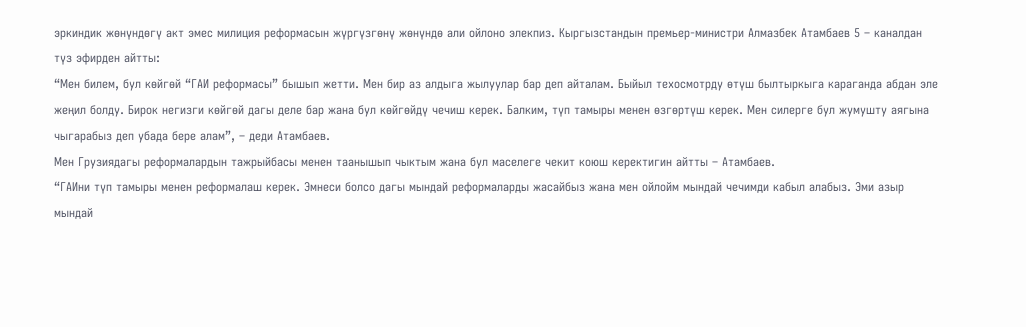эркиндик жөнүндөгү акт эмес милиция реформасын жүргүзгөнү жөнүндө али ойлоно элекпиз. Кыргызстандын премьер-министри Алмазбек Атамбаев 5 – каналдан түз эфирден айтты:
“Мен билем, бул көйгөй “ГАИ реформасы” бышып жетти. Мен бир аз алдыга жылуулар бар деп айталам. Быйыл техосмотрду өтүш былтыркыга караганда абдан эле жеңил болду. Бирок негизги көйгөй дагы деле бар жана бул көйгөйдү чечиш керек. Балким, түп тамыры менен өзгөртүш керек. Мен силерге бул жумушту аягына чыгарабыз деп убада бере алам”, – деди Атамбаев.
Мен Грузиядагы реформалардын тажрыйбасы менен таанышып чыктым жана бул маселеге чекит коюш керектигин айтты – Атамбаев.
“ГАИни түп тамыры менен реформалаш керек. Эмнеси болсо дагы мындай реформаларды жасайбыз жана мен ойлойм мындай чечимди кабыл алабыз. Эми азыр мындай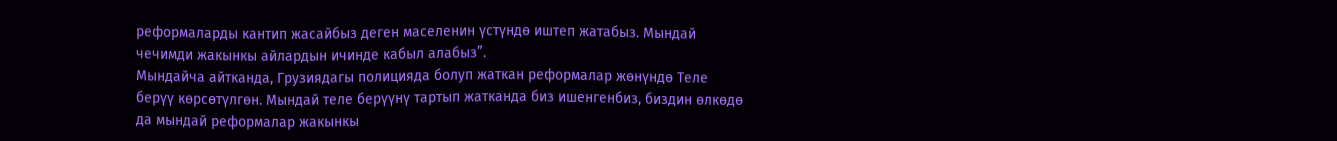реформаларды кантип жасайбыз деген маселенин үстүндө иштеп жатабыз. Мындай чечимди жакынкы айлардын ичинде кабыл алабыз”.
Мындайча айтканда, Грузиядагы полицияда болуп жаткан реформалар жөнүндө Теле берүү көрсөтүлгөн. Мындай теле берүүнү тартып жатканда биз ишенгенбиз, биздин өлкөдө да мындай реформалар жакынкы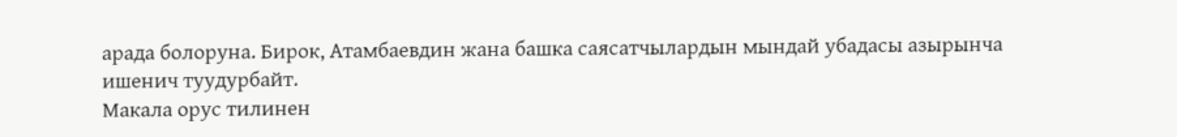арада болоруна. Бирок, Атамбаевдин жана башка саясатчылардын мындай убадасы азырынча ишенич туудурбайт.
Макала орус тилинен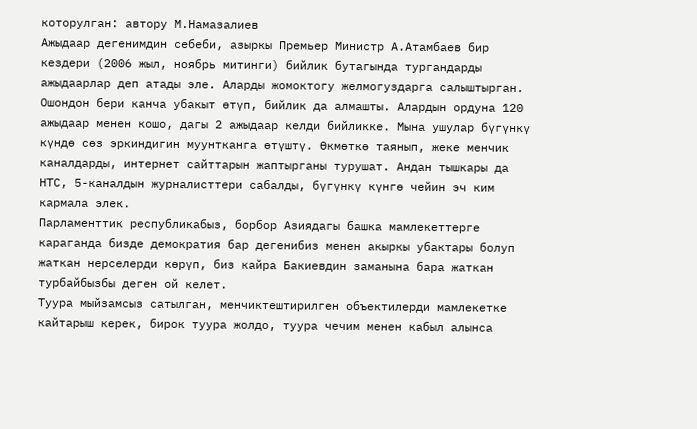которулган: автору М.Намазалиев
Ажыдаар дегенимдин себеби, азыркы Премьер Министр А.Атамбаев бир кездери (2006 жыл, ноябрь митинги) бийлик бутагында тургандарды ажыдаарлар деп атады эле. Аларды жомоктогу желмогуздарга салыштырган. Ошондон бери канча убакыт өтүп, бийлик да алмашты. Алардын ордуна 120 ажыдаар менен кошо, дагы 2 ажыдаар келди бийликке. Мына ушулар бүгүнкү күндө сөз эркиндигин муунтканга өтүштү. Өкмөткө таянып, жеке менчик каналдарды, интернет сайттарын жаптырганы турушат. Андан тышкары да НТС, 5-каналдын журналисттери сабалды, бүгүнкү күнгө чейин эч ким кармала элек.
Парламенттик республикабыз, борбор Азиядагы башка мамлекеттерге караганда бизде демократия бар дегенибиз менен акыркы убактары болуп жаткан нерселерди көрүп, биз кайра Бакиевдин заманына бара жаткан турбайбызбы деген ой келет.
Туура мыйзамсыз сатылган, менчиктештирилген объектилерди мамлекетке кайтарыш керек, бирок туура жолдо, туура чечим менен кабыл алынса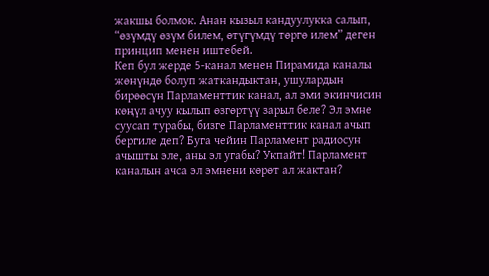жакшы болмок. Анан кызыл кандуулукка салып, “өзүмдү өзүм билем, өтүгүмдү төргө илем” деген принцип менен иштебей.
Кеп бул жерде 5-канал менен Пирамида каналы жөнүндө болуп жаткандыктан, ушулардын бирөөсүн Парламенттик канал, ал эми экинчисин көңүл ачуу кылып өзгөртүү зарыл беле? Эл эмне суусап турабы, бизге Парламенттик канал ачып бергиле деп? Буга чейин Парламент радиосун ачышты эле, аны эл угабы? Укпайт! Парламент каналын ачса эл эмнени көрөт ал жактан?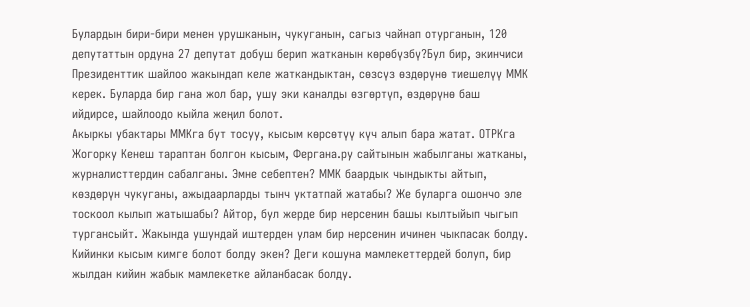Булардын бири-бири менен урушканын, чукуганын, сагыз чайнап отурганын, 120 депутаттын ордуна 27 депутат добуш берип жатканын көрөбүзбү?Бул бир, экинчиси Президенттик шайлоо жакындап келе жаткандыктан, сөзсүз өздөрүнө тиешелүү ММК керек. Буларда бир гана жол бар, ушу эки каналды өзгөртүп, өздөрүнө баш ийдирсе, шайлоодо кыйла жеңил болот.
Акыркы убактары ММКга бут тосуу, кысым көрсөтүү күч алып бара жатат. ОТРКга Жогорку Кенеш тараптан болгон кысым, Фергана.ру сайтынын жабылганы жатканы, журналисттердин сабалганы. Эмне себептен? ММК баардык чындыкты айтып, көздөрүн чукуганы, ажыдаарларды тынч уктатпай жатабы? Же буларга ошончо эле тоскоол кылып жатышабы? Айтор, бул жерде бир нерсенин башы кылтыйып чыгып тургансыйт. Жакында ушундай иштерден улам бир нерсенин ичинен чыкпасак болду.
Кийинки кысым кимге болот болду экен? Деги кошуна мамлекеттердей болуп, бир жылдан кийин жабык мамлекетке айланбасак болду.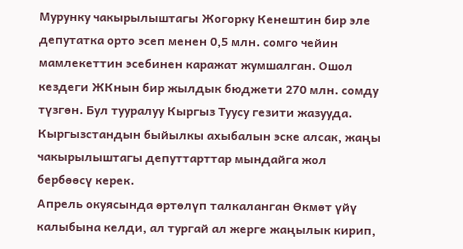Мурунку чакырылыштагы Жогорку Кенештин бир эле депутатка орто эсеп менен 0,5 млн. сомго чейин мамлекеттин эсебинен каражат жумшалган. Ошол кездеги ЖКнын бир жылдык бюджети 270 млн. сомду түзгөн. Бул тууралуу Кыргыз Туусу гезити жазууда. Кыргызстандын быйылкы ахыбалын эске алсак, жаңы чакырылыштагы депуттарттар мындайга жол бербөөсү керек.
Апрель окуясында өртөлүп талкаланган Өкмөт үйү калыбына келди, ал тургай ал жерге жаңылык кирип,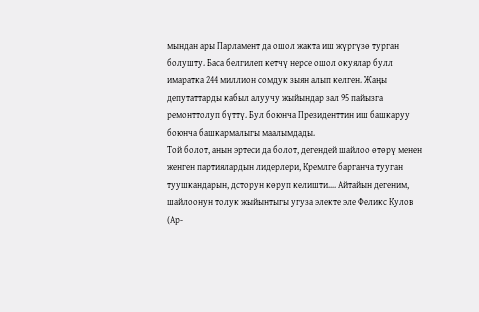мындан ары Парламент да ошол жакта иш жүргүзө турган болушту. Баса белгилеп кетчү нерсе ошол окуялар булл имаратка 244 миллион сомдук зыян алып келген. Жаңы депутаттарды кабыл алуучу жыйындар зал 95 пайызга ремонттолуп бүттү. Бул боюнча Президенттин иш башкаруу боюнча башкармалыгы маалымдады.
Той болот, анын эртеси да болот, дегендей шайлоо өтөрү менен женген партиялардын лидерлери, Кремлге барганча тууган туушкандарын, дсторун көруп келишти…. Айтайын дегеним, шайлоонун толук жыйынтыгы угуза электе эле Феликс Кулов (Ар-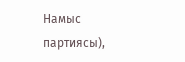Намыс партиясы),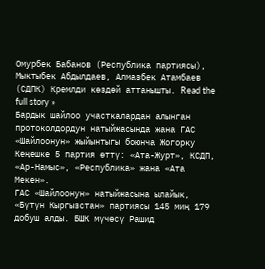Омурбек Бабанов (Республика партиясы), Мыктыбек Абдылдаев, Алмазбек Атамбаев (СДПК) Кремлди көздөй аттанышты. Read the full story »
Бардык шайлоо участкалардан алынган протоколдордун натыйжасында жана ГАС «Шайлоонун» жыйынтыгы боюнча Жогорку Кеңешке 5 партия өттү: «Ата-Журт», КСДП, «Ар-Намыс», «Республика» жана «Ата Мекен».
ГАС «Шайлоонун» натыйжасына ылайык, «Бүтүн Кыргызстан» партиясы 145 миң 179 добуш алды. БШК мүчөсү Рашид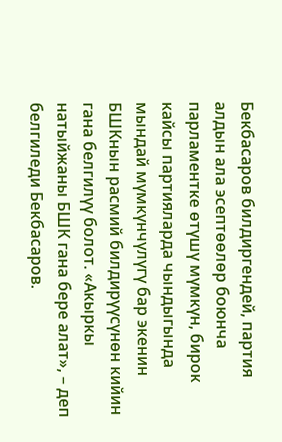Бекбасаров билдиргендей, партия алдын ала эсептөөлөр боюнча парламентке өтүшү мүмкүн, бирок кайсы партияларда чындыгында мындай мүмкүнчүлүгү бар экенин БШКнын расмий билдирүүсүнөн кийин гана белгилүү болот. «Акыркы натыйжаны БШК гана бере алат», – деп белгиледи Бекбасаров.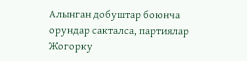Алынган добуштар боюнча орундар сакталса, партиялар Жогорку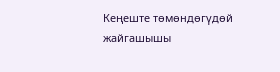Кеңеште төмөндөгүдөй жайгашышы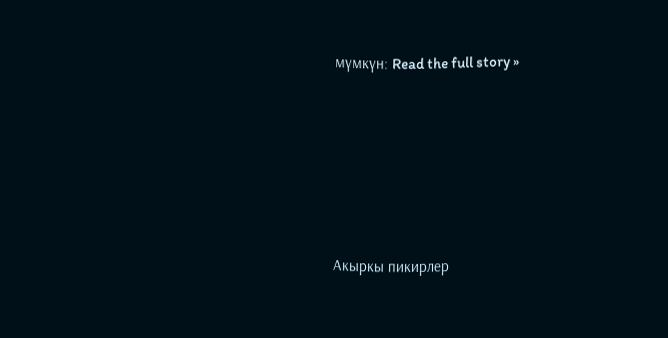мүмкүн: Read the full story »






Акыркы пикирлер